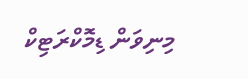މިނިވަން ޑިމޮކްރަޓިކް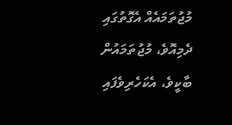މުޖުތަމައެއް އެގޮތުގައި ދެމިއޮވެ، މުޖުތަމައުން ބާކީވެ، އެކަހެރިވެފައި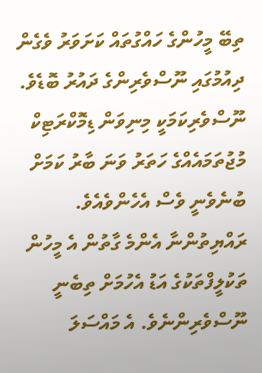ތިބޭ މީހުންގެ ހައްގުތައް ކަށަވަރު ވެގެން ދިއުމުގައި ނޫސްވެރިންގެ ދައުރު ބޮޑެވެ. ނޫސްވެރިކަމަކީ މިނިވަން ޑިމޮކްރަޓިކް މުޖުތަމައެއްގެ ހަތަރު ވަނަ ބާރު ކަމަށް ބުނެވެނީ ވެސް އެހެންވެއެވެ. ރައްޔިތުންނާ އެންމެ ގާތުން އެ މީހުން ތަކުލީފްތަކުގެ އަޑު އެހުމަށް ތިބެނީ ނޫސްވެރިންނެވެ. އެ މައްސަލަ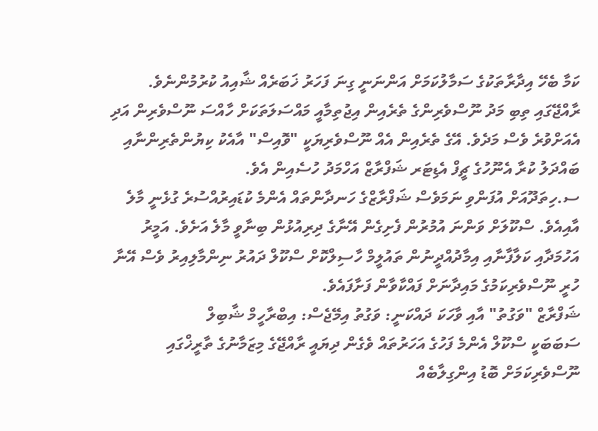ކަމާ ބެހޭ އިދާރާތަކުގެ ސަމާލުކަމަށް އަންނަނީ ގިނަ ފަހަރު ޚަބަރެއް ޝާއިއު ކުރުމުންނެވެ.
ރާއްޖޭގައި ތިބި މަދު ނޫސްވެރިންގެ ތެރެއިން އިޖުތިމާއީ މައްސަލަތަކަށް ހާއްސަ ނޫސްވެރިން އަދި އެއަށްވުރެ ވެސް މަދެވެ. އޭގެ ތެރެއިން އެއް ނޫސްވެރިޔަކީ "ވޮއިސް" އާއެކު ކިޔުންތެރިންނާއި ބައްދަލު ކުރާ އެނޫހުގެ ޗީފް އެޑިޓަރ ޝަފްރާޒް އަހްމަދު ހުސެއިން އެވެ.
ސ.ހިތަދޫއަށް އުފަންވި ނަމަވެސް ޝަފްރާޒްގެ ހަނދާންތައް އެންމެ ކުޑައިރުއްސުރެ ގުޅެނީ މާލެ އާއިއެވެ. ސްކޫލަށް ވަންނަ އުމުރުން ފެށިގެން އޭނާގެ ދިރިއުޅުން ބިނާވީ މާލެ އަށެވެ. އަމީރު އަހުމަދާއި ކަލާފާނާއި އިމާދުއްދީނުން ތައުލީމް ހާސިލްކޮށް ސްކޫލް ދައުރު ނިންމާލިއިރު ވެސް އޭނާ ހުރީ ނޫސްވެރިކަމުގެ މައިދާނަށް ފައްކާވާން ފަށާފައެވެ.
ޝަފްރާޒް "ވަގުތު" އާއި ވާހަކަ ދައްކަނީ: ވަގުތު އިމޭޖެސް: އިބްރާހީމް ޝާބިލް
ސަބަބަކީ ސްކޫލް އެންމެ ފަހުގެ އަހަރުތައް ވެގެން ދިޔައީ ރާއްޖޭގެ މިޒަމާނުގެ ތާރީޚްގައި ނޫސްވެރިކަމަށް ބޮޑު އިންގިލާބެއް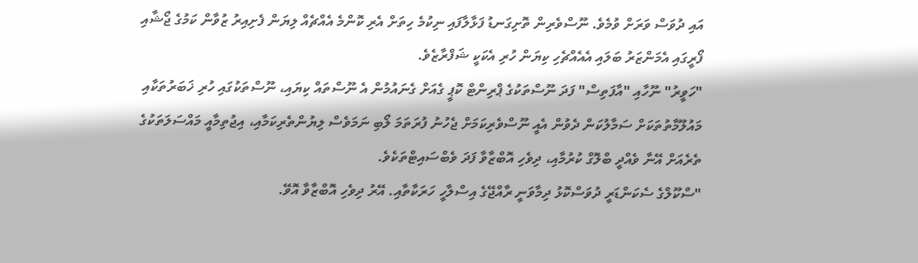އައި ދުވަސް ވަރަށް ވުމެވެ. ނޫސްވެރިން ތޮށިގަނޑު ފަޅާލާފައި ނިކުމެ ހިތަށް އެރި ކޮންމެ އެއްޗެއް ލިޔަން ފެށިއިރު ޒުވާން ކަމުގެ ޖޯޝާއި ފޯރީގައި އެމަންޒަރު ބަލައި އެއެއްޗެހި ކިޔަން ހުރި އެކަކީ ޝަފްރާޒެވެ.
"ހަވީރު" ނޫހާއި "އާފަތިސް" ފަދަ ނޫސްތަކުގެ ޕްރިންޓް ކޮޕީ ގެއަށް ގެނައުމުން އެ ނޫސްތައް ކިޔައި، ނޫސްތަކުގައި ހުރި ޚަބަރުތަކާއި މައުލޫމާތުތަކަށް ސަމާލުކަން ދެވުން އެއީ ނޫސްވެރިކަމަށް ޖެހުނު ފުރަތަމަ ލޯބި ނަމަވެސް ލިޔުންތެރިކަމާއި، އިޖުތިމާއީ މައްސަލަތަކުގެ ތެރެއަށް އޭނާ ވެއްދީ ބްލޮގް ކުރުމާއި، ދިވެހި އޮބްޒާވާ ފަދަ ވެބްސައިޓްތަކެވެ.
"ސްކޫލްގެ ސެކަންޑަރީ ދުވަސްކޮޅު ދިމާވަނީ ރާއްޖޭގެ އިސްލާހީ ހަރަކާތާއި. އޭރު ދިވެހި އޮބްޒާވާ އޮވޭ.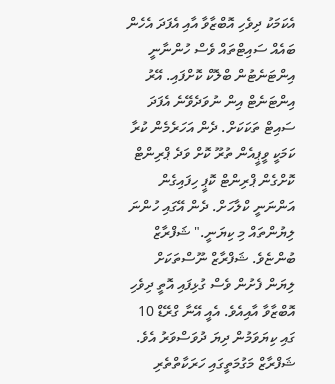އެކަމަކު ދިވެހި އޮބްޒާވާ އާއި އެފަދަ އެހެން ބައެއް ސައިޓްތައް ވެސް ހުންނާނީ އިންޓަނެޓުން ބްލޮކް ކޮށްފައި. އޭރު އިންޓަނެޓް އިން ނުވަދެވޭނެ އެފަދަ ސައިޓް ތަކަކަށް. ދެން އަހަރެމެން ކުރާ ކަމަކީ ވީޕީއެން ތުރޫ ކޮށް ވަދެ ޕްރިންޓް ކޮށްގެން ޕްރިންޓް ކޮޕީ ހިފައިގެން އަންނަނީ ކްލާހަށް. ދެން އޭގައި ހުންނަ ލިޔުންތައް މި ކިޔަނީ." ޝަފްރާޒް ބުންޏެވެ. ޝަފްރާޒް ނޫސްތަކަށް ލިޔަން ފެށުން ވެސް ގުޅިފައި އޮތީ ދިވެހި އޮބްޒާވާ އާއިއެވެ. އެއީ އޭނާ ގްރޭޑް 10 ގައި ކިޔަވަމުން ދިޔަ ދުވަސްވަރު އެވެ.
ޝަފްރާޒް މަގުމަތީގައި ހަރަކާތްތެރި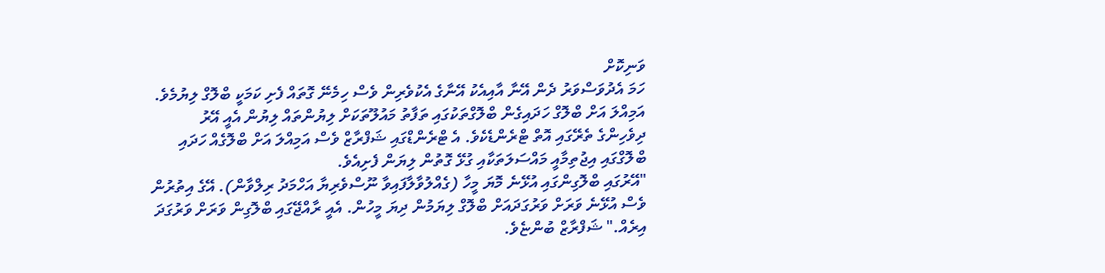ވަނިކޮށް
ހަމަ އެދުވަސްވަރު ދެން އޭނާ އާއިއެކު އޭނާގެ އެކުވެރިން ވެސް ހިމެނޭ ގޮތައް ފެށި ކަމަކީ ބްލޮގް ލިޔުމެވެ. އަމިއްލަ އަށް ބްލޮގް ހަދައިގެން ބްލޮގްތަކުގައި ތަފާތު މައުލޫތަކަށް ލިޔުންތައް ލިޔުން އެއީ އޭރު ދިވެހިންގެ ތެރޭގައި އޮތް ޓްރެންޑެކެވެ. އެ ޓްރެންޑްގައި ޝަފްރާޒް ވެސް އަމިއްލަ އަށް ބްލޮގެއް ހަދައި ބްލޮގްގައި އިޖުތިމާއީ މައްސަލަތަކާއި ގުޅޭ ގޮތުން ލިޔަން ފެށިއެވެ.
"އޭރުގައި ބްލޮގިންގައި އުޅޭނެ މޮޔަ މީހާ (ގެއްލުވާލާފައިވާ ނޫސްވެރިޔާ އަހްމަދު ރިލްވާން). އޭގެ އިތުރުން ވެސް އުޅޭނެ ވަރަށް ވަރުގަދައަށް ބްލޮގް ލިޔަމުން ދިޔަ މީހުން. އެއީ ރާއްޖޭގައި ބްލޮގިން ވަރަށް ވަރުގަދަ އިރެއް." ޝަފްރާޒް ބުންޏެވެ.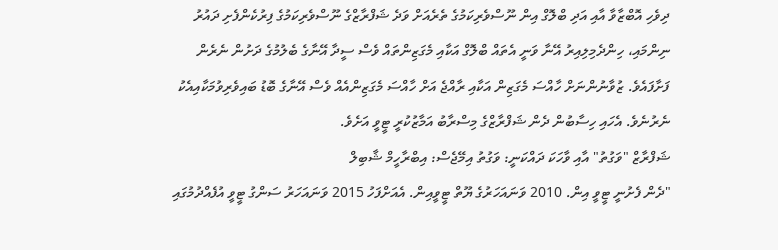ދިވެހި އޮބްޒާވާ އާއި އަދި ބްލޮގް އިން ނޫސްވެރިކަމުގެ ތެރެއަށް ވަދެ ޝަފްރާޒްގެ ނޫސްވެރިކަމުގެ ފިރުކެންފެށި ދައުރު ނިންމައި، ހިންދެމިލިއިރު އޭނާ ވަނީ އެތައް ބްލޮގް އަކާއި މެގަޒިންތައް ވެސް ސީދާ އޭނާގެ ބެލުމުގެ ދަށުން ނެރެން ފަށާފައެވެ. ޒުވާނުންނަށް ހާއްސަ މެގަޒިން އަކާއި ރާއްޖެ އަށް ހާއްސަ މެގަޒިންއެއް ވެސް އޭނާގެ ބޮޑު ބައިވެރިވުމަކާއިއެކު ނެރުނެވެ. އެހައި ހިސާބުން ދެން ޝަފްރާޒްގެ މިސްރާބު އަމާޒުކުރީ ޓީވީ އަށެވެ.
ޝަފްރާޒް "ވަގުތު" އާއި ވާހަކަ ދައްކަނީ: ވަގުތު އިމޭޖެސް: އިބްރާހީމް ޝާބިލް
"ދެން ފެށުނީ ޓީވީ އިން. 2010 ވަނައަހަރުގެ ޔޫތް ޓީވީއިން. އެއަށްފަހު 2015 ވަނައަހަރު ސަންގު ޓީވީ އުފެއްދުމުގައި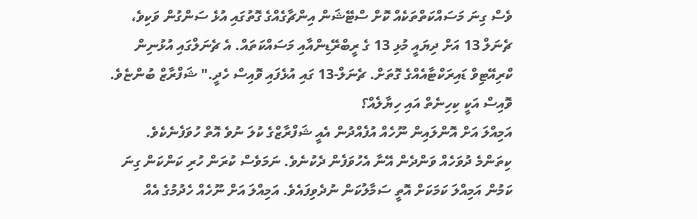ވެސް ގިނަ މަސައްކަތްތަކެއް ކޮށް ސްޓޭޝަން އިންޗާގެއްގެ ގޮތުގައި އުޅެ ސަންގުން ވަކިވެ، ޗެނަލް 13 އަށް ދިޔައީ މުޅި 13 ގެ ރީބްރޭޑިންއާއި މަސައްކަތައް. އެ ޗެނަލްގައި އުޅުނިން ކްރިއޭޓިވް ޑައިރަކްޓާއެއްގެ ގޮތަށް. ޗެނަލް-13 ގައި އުޅެފައި ވޮއިސް ހެދީ." ޝަފްރާޒް ބުންޏެވެ.
ވޮއިސް އަކީ ކިހިނެތް އައި ހިޔާލެއް؟
އަމިއްލަ އަށް އޮންލައިން ނޫހެއް އުފެއްދުން އެއީ ޝަފްރާޒްގެ ކުލަ ނުވެ އޮތް ހުވަފެނެކެވެ. ކިތަންމެ ދުވަހެއް ވަންދެން އޭނާ އެހުވަފެން ދެކުނެވެ. ނަމަވެސް ކުރަން ހުރި ކަންކަން ގިނަ ކަމުން އަމިއްލަ ކަމަކަށް އޮތީ ސަމާލުކަން ނުދެވިފައެވެ. އަމިއްލަ އަށް ނޫހެއް ހެދުމުގެ އެއް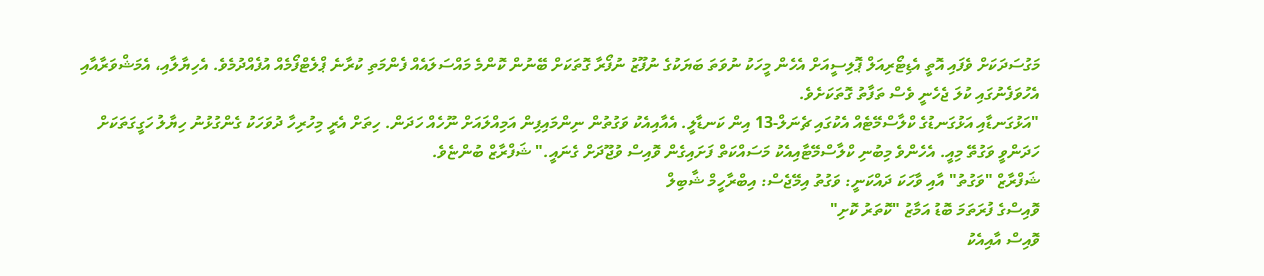މަގުސަދަކަށް ވެފައި އޮތީ އެޑިޓޯރިއަލް ޕޮލިސީއަށް އެހެން މީހަކު ނުވަތަ ބަޔަކުގެ ނުފޫޒު ނުފޯރާ ގޮތަކަށް ބޭނުން ކޮންމެ މައްސަލައެއް ފެންމަތި ކުރާނެ ޕްލެޓްފޯމެއް އުފެއްދުމެވެ. އެހިޔާލާއި، އެމަޝްވަރާއާއި އެހުވަފެނުގައި ކުލަ ޖެހެނީ ވެސް ތަފާތު ގޮތަކަށެވެ.
"އަޅުގަނޑާއި އަޅުގަނޑުގެ ކްލާސްމޭޓެއް އެކުގައި ޗެނަލް-13 އިން ކަނޑާލީ. އެއާއިއެކު ވަގުތުން ނިންމައިފިން އަމިއްލައަށް ނޫހެއް ހަދަން. ހިތަށް އެރީ މިހުރިހާ ދުވަހަކު ގެންގުޅުނު ހިޔާލު ހަގީގަތަކަށް ހަދަންވީ ވަގުތޭ މިއީ. އެހެންވެ މިބުނި ކްލާސްމޭޓާއިއެކު މަސައްކަތް ފަށައިގެން ވޮއިސް ވުޖޫދަށް ގެނައީ." ޝަފްރާޒް ބުންޏެވެ.
ޝަފްރާޒް "ވަގުތު" އާއި ވާހަކަ ދައްކަނީ: ވަގުތު އިމޭޖެސް: އިބްރާހީމް ޝާބިލް
ވޮއިސްގެ ފުރަތަމަ ބޮޑު އަމާޒު "ކޮތަރު ކޮށި"
ވޮއިސް އާއިއެކު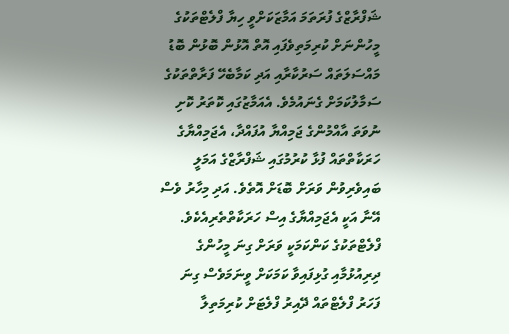ޝަފްރާޒްގެ ފުރަތަމަ އަމާޒަކަށްވީ ހިޔާ ފްލެޓްތަކުގެ މީހުންނަށް ކުރިމަތިވެފައި އޮތް އޮޅުން ބޮޅުން ބޮޑު މައްސަލަތައް ސަރުކާރާއި އަދި ކަމާބެހޭ ފަރާތްތަކުގެ ސަމާލުކަމަށް ގެނައުމެވެ. އެއަމާޒުގައި ކޮތަރު ކޮށި ނުވަތަ އާއްމުންގެ ޖަމިއްޔާ އުފައްދާ، އެޖަމިއްޔާގެ ހަރަކާތްތައް ފުޅާ ކުރުމުގައި ޝަފްރާޒްގެ އަމަލީ ބައިވެރިވުން ވަރަށް ބޮޑަށް އޮތެވެ. އަދި މިހާރު ވެސް އޭނާ އަކީ އެޖަމިއްޔާގެ އިސް ހަރަކާތްތެރިއެކެވެ.
ފްލެޓްތަކުގެ ކަންކަމަކީ ވަރަށް ގިނަ މީހުންގެ ދިރިއުޅުމާއި ގުޅިފައިވާ ކަމަކަށް ވީނަމަވެސް ގިނަ ފަހަރު ފްލެޓްތައް ދޭއިރު ފްލެޓަށް ކުރިމަތިލާ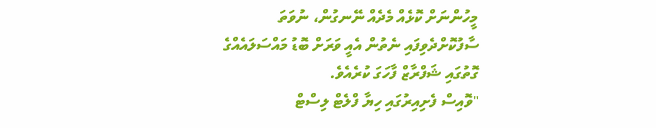މީހުންނަށް ކޮޅެއް މެދެއް ނޭނގުން، ނުވަތަ ސާފުކޮށްދެވިފައި ނެތުން އެއީ ވަރަށް ބޮޑު މައްސަލައެއްގެ ގޮތުގައި ޝަފްރާޒް ފާހަގަ ކުރެއެވެ.
"ވޮއިސް ފެށިއިރުގައި ހިޔާ ފްލެޓް ލިސްޓް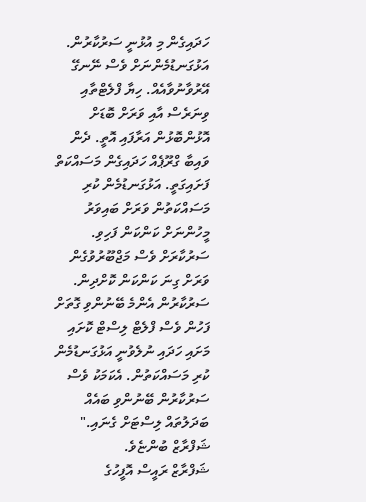ހަދައިގެން މި އުޅުނީ ސަރުކާރުން. އަޅުގަނޑުމެންނަށް ވެސް ނޭނގޭ އޭރުވާނުވާއެއް. ހިޔާ ފްލެޓްތާއި ވިނަރެސް އާއި ވަރަށް ބޮޑަށް އޮޅުންބޮޅުން އަރާފައި އޮތީ. ދެން ވައިބާ ގްރޫޕެއް ހަދައިގެން މަސައްކަތް ފަށައިގަތީ. އަޅުގަނޑުމެން ކުރި މަސައްކަތުން ވަރަށް ބައިވަރު މީހުންނަށް ކަންކަން ފަހިވި. ސަރުކާރަށް ވެސް މަޖްބޫރުވުގެން ވަރަށް ގިނަ ކަންކަން ކޮށްދިން. ސަރުކާރުން އެންމެ ބޭނުންވި ގޮތަށް ފަހުން ވެސް ފްލެޓް ލިސްޓް ކޮށައި މަށައި ހަދައި ނުލެވުނީ އަޅުގަނޑުމެން ކުރި މަސައްކަތުން. އެކަމަކު ވެސް ސަރުކާރުން ބޭނުންވި ބައެއް ބަދަލުތައް ލިސްޓަށް ގެނައި." ޝަފްރާޒް ބުންޏެވެ.
ޝަފްރާޒް ރައީސް އޮފީހުގެ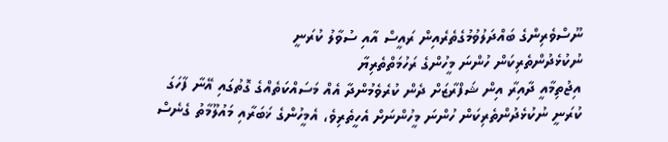ނޫސްވެރިންގެ ބައްދަލުވުމުގެތެރެއިން ރައީސް އާއި ސުވާލު ކުރަނީ
ނުކުޅެދުންތެރިކަން ހުންނަ މީހުންގެ ރަހުމަތްތެރިޔާ
އިޖުތިމާއީ ދާއިރާ އިން ޝަފްރާޒަށް ދެން ކުރެވެމުންދާ އެއް މަސައްކަތެއްގެ ގޮތުގައި އޭނާ ފާހަގަ ކުރަނީ ނުކުޅެދުންތެރިކަން ހުންނަ މީހުންނަށް އެހީތެރިވެ، އެމީހުންގެ ޚަބަރާއި މައުލޫމާތު ގެނެސް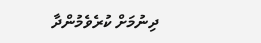ދިނުމަށް ކުރެވެމުންދާ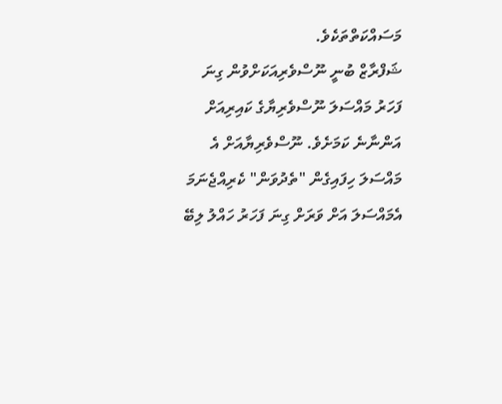މަސައްކަތްތަކެވެ.
ޝަފްރާޒް ބުނީ ނޫސްވެރިއަކަށްވުން ގިނަ ފަހަރު މައްސަލަ ނޫސްވެރިޔާގެ ކައިރިއަށް އަންނާނެ ކަމަށެވެ. ނޫސްވެރިޔާއަށް އެ މައްސަލަ ހިފައިގެން "ތެދުވަން" ކެރިއްޖެނަމަ އެމައްސަލަ އަށް ވަރަށް ގިނަ ފަހަރު ހައްލު ލިބޭ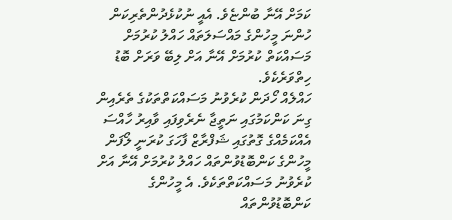ކަމަށް އޭނާ ބުންޏެވެ. އެއީ ނުކުޅެދުންތެރިކަން ހުންނަ މީހުންގެ މައްސަލަތައް ހައްލު ކުރުމަށް މަސައްކަތް ކުރުމަށް އޭނާ އަށް ލިބޭ ވަރަށް ބޮޑު ހިތްވަރެކެވެ.
ހައްލެއް ހޯދަން ކުރެވުނު މަސައްކަތްތަކުގެ ތެރެއިން ގިނަ ކަންކަމުގައި ނަތީޖާ ނެރެވިފައި ވާއިރު ހާއްސަ އެއްކަމެއްގެ ގޮތުގައި ޝަފްރާޒް ފާހަގަ ކުރަނީ ލޯފަން މީހުންގެ ކަންބޮޑުވުންތައް ހައްލު ކުރުމަށް އޭނާ އަށް ކުރެވުނު މަސައްކަތްތަކެވެ. އެ މީހުންގެ ކަންބޮޑުވުންތައް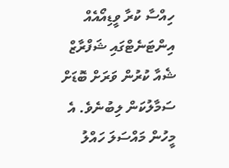ހިއްސާ ކުރާ ވީޑިއޯއެއް އިންޓަނެޓްގައި ޝަފްރާޒް ޝެއާ ކުރުން ވަރަށް ބޮޑަށް ސަމާލުކަން ލިބުނެވެ. އެ މީހުން މައްސަލަ ހައްލު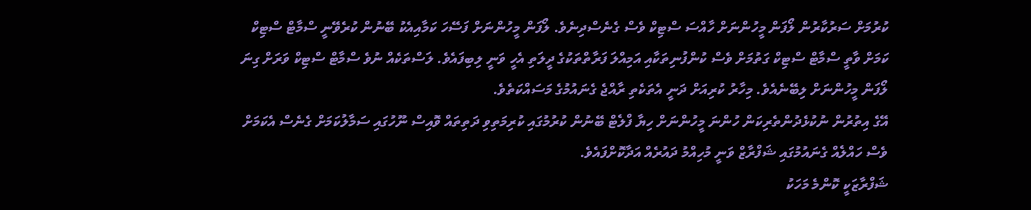ކުރުމަށް ސަރުކާރުން ލޯފަން މީހުންނަށް ހާއްސަ ސްޓިކް ވެސް ގެނެސްދިނެވެ. ލޯފަން މީހުންނަށް ފަސޭހަ ކަމާއިއެކު ބޭނުން ކުރެވޭނީ ސްމާޓް ސްޓިކް ކަމަށް ވާތީ ސްމާޓް ސްޓިކް ގަތުމަށް ވެސް ކުންފުނިތަކާއި އަމިއްލަ ފަރާތްތަކުގެ ދީލަތި އެހީ ވަނީ ލިބިފައެވެ. ލަސްތަކެއް ނުވެ ސްމާޓް ސްޓިކް ވަރަށް ގިނަ ލޯފަން މީހުންނަށް ލިބޭނެއެވެ. މިހާރު ކުރިއަށް ދަނީ އެތަކެތި ރާއްޖެ ގެނައުމުގެ މަސައްކަތެވެ.
އޭގެ އިތުރުން ނުކުޅެދުންތެރިކަން ހުންނަ މީހުންނަށް ހިޔާ ފްލެޓް ބޭނުން ކުރުމުގައި ކުރިމަތިވި ދަތިތައް ވޮއިސް ނޫހުގައި ސަމާލުކަމަށް ގެނެސް އެކަމަށް ވެސް ހައްލެއް ގެނައުމުގައި ޝަފްރާޒް ވަނީ މުހިއްމު ދައުރެއް އަދާކޮށްފައެވެ.
ޝަފްރާޒަކީ ކޮންމެ މަހަކު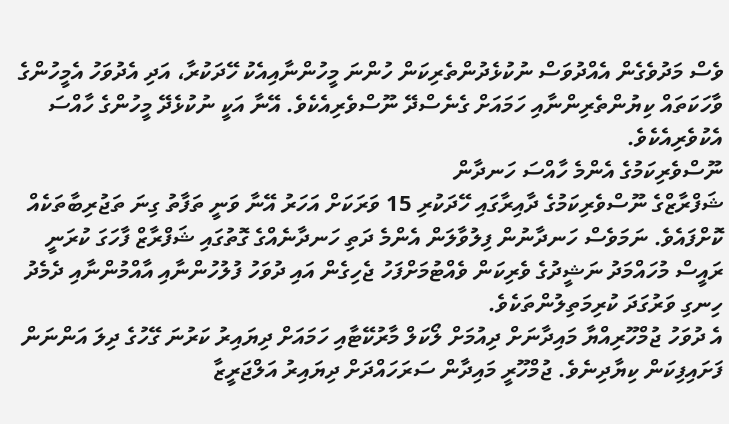ވެސް މަދުވެގެން އެއްދުވަސް ނުކުޅެދުންތެރިކަން ހުންނަ މީހުންނާއިއެކު ހޭދަކުރާ، އަދި އެދުވަހު އެމީހުންގެ ވާހަކަތައް ކިޔުންތެރިންނާއި ހަމައަށް ގެނެސްދޭ ނޫސްވެރިއެކެވެ. އޭނާ އަކީ ނުކުޅެދޭ މީހުންގެ ހާއްސަ އެކުވެރިއެކެވެ.
ނޫސްވެރިކަމުގެ އެންމެ ހާއްސަ ހަނދާން
ޝަފްރާޒްގެ ނޫސްވެރިކަމުގެ ދާއިރާގައި ހޭދަކުރި 15 ވަރަކަށް އަހަރު އޭނާ ވަނީ ތަފާތު ގިނަ ތަޖުރިބާތަކެއް ކޮށްފައެވެ. ނަމަވެސް ހަނދާނުން ފިލުވާލަން އެންމެ ދަތި ހަނދާނެއްގެ ގޮތުގައި ޝަފްރާޒް ފާހަގަ ކުރަނީ ރައީސް މުހައްމަދު ނަޝީދުގެ ވެރިކަން ވެއްޓުމަށްފަހު ޖެހިގެން އައި ދުވަހު ފުލުހުންނާއި އާއްމުންނާއި ދެމެދު ހިނގި ވަރުގަދަ ކުރިމަތިލުންތަކެވެ.
އެ ދުވަހު ޖުމްހޫރިއްޔާ މައިދާނަށް ދިއުމަށް ލޯކަލް މާރުކޭޓާއި ހަމައަށް ދިޔައިރު ކަރުނަ ގޭހުގެ ދިލަ އަންނަން ފަށައިފިކަން ކިޔާދިނެވެ. ޖުމްހޫރީ މައިދާން ސަރަހައްދަށް ދިޔައިރު އަލްޖަރީޒާ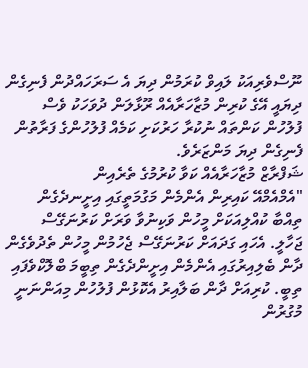ނޫސްވެރިއަކު ލައިވް ކުރަމުން ދިޔަ އެ ސަރަހައްދުން ފެނިގެން ދިޔައީ އޭގެ ކުރިން މުޒާހަރާއެއް ރޫޅާލަން ދުވަހަކު ވެސް ފުލުހުން ކަންތައް ނުކުރާ ހަރުކަށި ކަމެއް ފުލުހުންގެ ފަރާތުން ފެނިގެން ދިޔަ މަންޒަރެވެ.
ޝަފްރާޒް މުޒާހަރާއެއް ކަވާ ކުރުމުގެ ތެރެއިން
"އެމްއެމްއޭ ކައިރިން އެންމެން މަގުމަތީގައި އިށީނދެގެން ތިއްބާ ކުއްލިއަކަށް މީހުން ވަކިނުވާ ވަރަށް ކަރުނަގޭސް ޖަހާލީ. އެހައި ގަދައަށް ކަރުނަގޭސް ޖެހުމުން މީހުން ތެދުވެގެން ދާން ބެލިއިރުގައި އެންމެން އިށީންދެގެން ތިބީމަ ބްލޮކްވެފައި ތިބީ. ކުރިއަށް ދާން ބަލާއިރު އެކޮޅުން ފުލުހުން މިއަންނަނީ މުގުރުން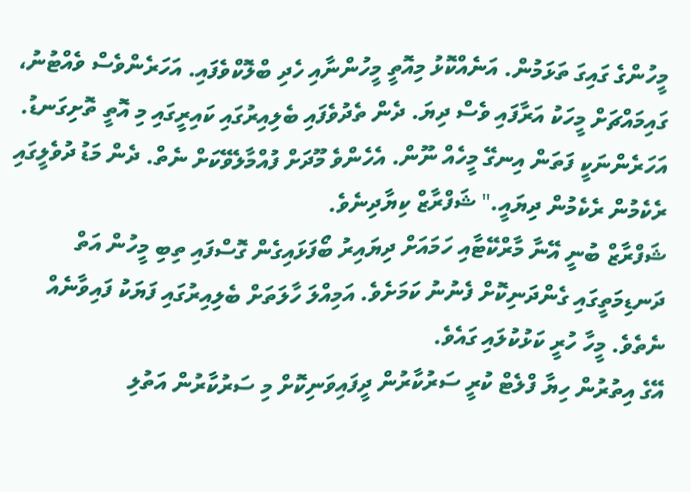މީހުންގެ ގައިގަ ތަޅަމުން. އަނެއްކޮޅު މިއޮތީ މީހުންނާއި ހެދި ބްލޮކްވެފައި. އަހަރެންވެސް ވެއްޓުނު، ގައިމައްޗަށް މީހަކު އަރާފައި ވެސް ދިޔަ. ދެން ތެދުވެފައި ބެލިއިރުގައި ކައިރީގައި މި އޮތީ ތޮށިގަނޑު. އަހަރެންނަކީ ފަތަން އިނގޭ މީހެއް ނޫން. އެހެންވެ މޫދަށް ފުއްމާލެވޭކަށް ނެތް. ދެން މަޑު ދުވެލީގައި ރެކެމުން ރެކެމުން ދިޔައީ." ޝަފްރާޒް ކިޔާދިނެވެ.
ޝަފްރާޒް ބުނީ އޭނާ މާރްކޭޓާއި ހަމައަށް ދިޔައިރު ބޯފަޅައިގެން ގޮސްފައި ތިބި މީހުން އަތް ދަނޑިމަތީގައި ގެންދަނިކޮށް ފެނުނު ކަމަށެވެ. އަމިއްލަ ހާލަތަށް ބެލިއިރުގައި ފަޔަކު ފައިވާނެއް ނެތެވެ. މީހާ ހުރީ ކަޅުކުލައި ގައެވެ.
އޭގެ އިތުރުން ހިޔާ ފްލެޓް ކުރީ ސަރުކާރުން ދީފައިވަނިކޮށް މި ސަރުކާރުން އަތުލި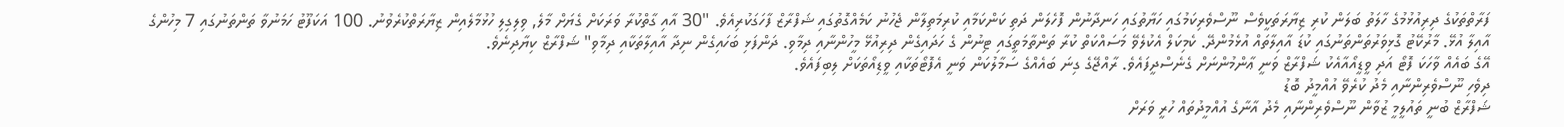ފަރާތްތަކުގެ ދިރިއުޅުމުގެ ހާލަތު ބަލަން ކުރި ޒިޔާރަތަކީވެސް ނޫސްވެރިކަމުގައި ހަޔާތުގައި ހަނދާނުން ފޮހެލަން ދަތި ކަންކަމާއި ކުރިމަތިލާން ޖެހުނު ކަމެއްގޮތުގައި ޝަފްރާޒް ފާހަގަކުރިއެވެ. "30 އާއި ގާތްކުރާ ވަރަކަށް ގެޔަށް މާލެ, ވިލިގިލި ހުޅުމާލެއިން ޒިޔާރަތްކުރެވުނު. 100 އަކަފޫޓު ހަމަނުވާ ތަންތަނުގައި 7 މިހުންގެ އާއިލާ އުޅޭ. މާރުކޭޓު ގޮޅިވަރުތަންތަނުގައި ކުޑަ އާއިލާތައް އުޅެމުންދޭ. ކެމިކަލް އެކުލެވޭ މަސައްކަތް ކުރާ ތަންތާމަތީގައި ޓިނުން ގެ ހަދައިގެން ދިރިއުޅޭ މީހުންނާއި ދިމާވި. ދަންފަޅި ބަހައިގެން ނިދާ އާއިލާތަކާއި ދިމާވި" ޝަފްރާޒް ކިޔާދިނެވެ.
އޭގެ ބައެއް ވާހަކަ ފޮޓޯ އަދި ވީޑީއޯއާއެކު ޝަފްރާޒް ވަނީ ޢާންމުންނަށް ގެނެސްދީފައެވެ. ރާއްޖޭގެ ގިނަ ބައެއްގެ ސަމާލުކަން ވަނީ އެފޮޓޯތަކާއި ވީޑިއޯތަކަށް ލިބިފައެވެ.
ދިވެހި ނޫސްވެރިންނާއި މެދު ކުރެވޭ އުއްމީދު ބޮޑު
ޝަފްރާޒް ބުނީ ތައުލީމީ ޒުވާން ނޫސްވެރިންނާއި މެދު އާނާގެ އުއްމީދުތައް ހުރީ ވަރަށް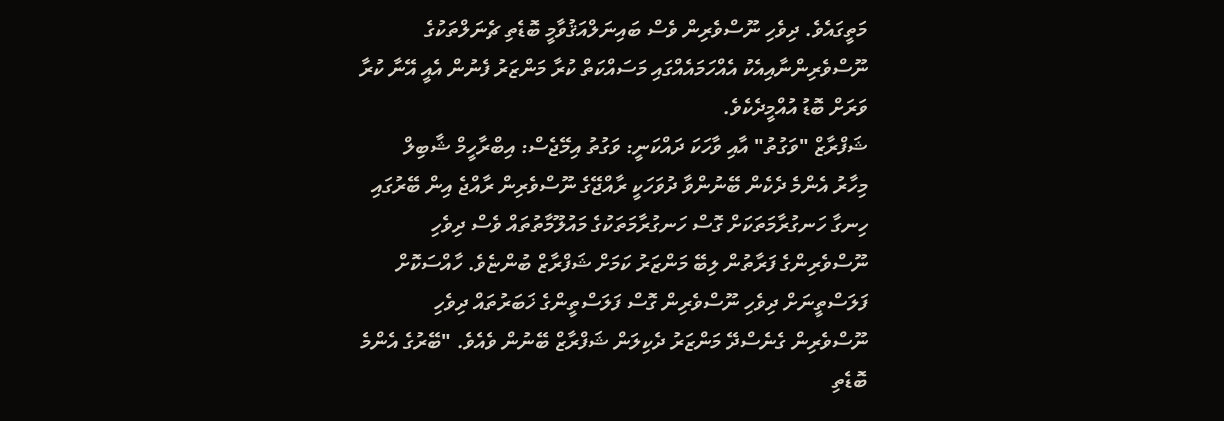މަތީގައެވެ. ދިވެހި ނޫސްވެރިން ވެސް ބައިނަލްއަޤުވާމީ ބޮޑެތި ޗެނަލްތަކުގެ ނޫސްވެރިންނާއިއެކު އެއްހަމައެއްގައި މަސައްކަތް ކުރާ މަންޒަރު ފެނުން އެއީ އޭނާ ކުރާ ވަރަށް ބޮޑު އުއްމީދެކެވެ.
ޝަފްރާޒް "ވަގުތު" އާއި ވާހަކަ ދައްކަނީ: ވަގުތު އިމޭޖެސް: އިބްރާހީމް ޝާބިލް
މިހާރު އެންމެ ދެކެން ބޭނުންވާ ދުވަހަކީ ރާއްޖޭގެ ނޫސްވެރިން ރާއްޖެ އިން ބޭރުގައި ހިނގާ ހަނގުރާމަތަކަށް ގޮސް ހަނގުރާމަތަކުގެ މައުލޫމާތުތައް ވެސް ދިވެހި ނޫސްވެރިންގެ ފަރާތުން ލިބޭ މަންޒަރު ކަމަށް ޝަފްރާޒް ބުންޏެވެ. ހާއްސަކޮށް ފަލަސްތީނަށް ދިވެހި ނޫސްވެރިން ގޮސް ފަލަސްތީންގެ ޚަބަރުތައް ދިވެހި ނޫސްވެރިން ގެނެސްދޭ މަންޒަރު ދެކިލަން ޝަފްރާޒް ބޭނުން ވެއެވެ. "ބޭރުގެ އެންމެ ބޮޑެތި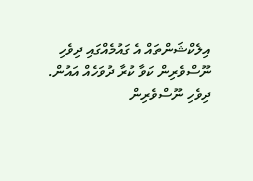އިލެކްޝަންތައް އެ ގައުމެއްގައި ދިވެހި ނޫސްވެރިން ކަވާ ކުރާ ދުވަހެއް އައުން. ދިވެހި ނޫސްވެރިން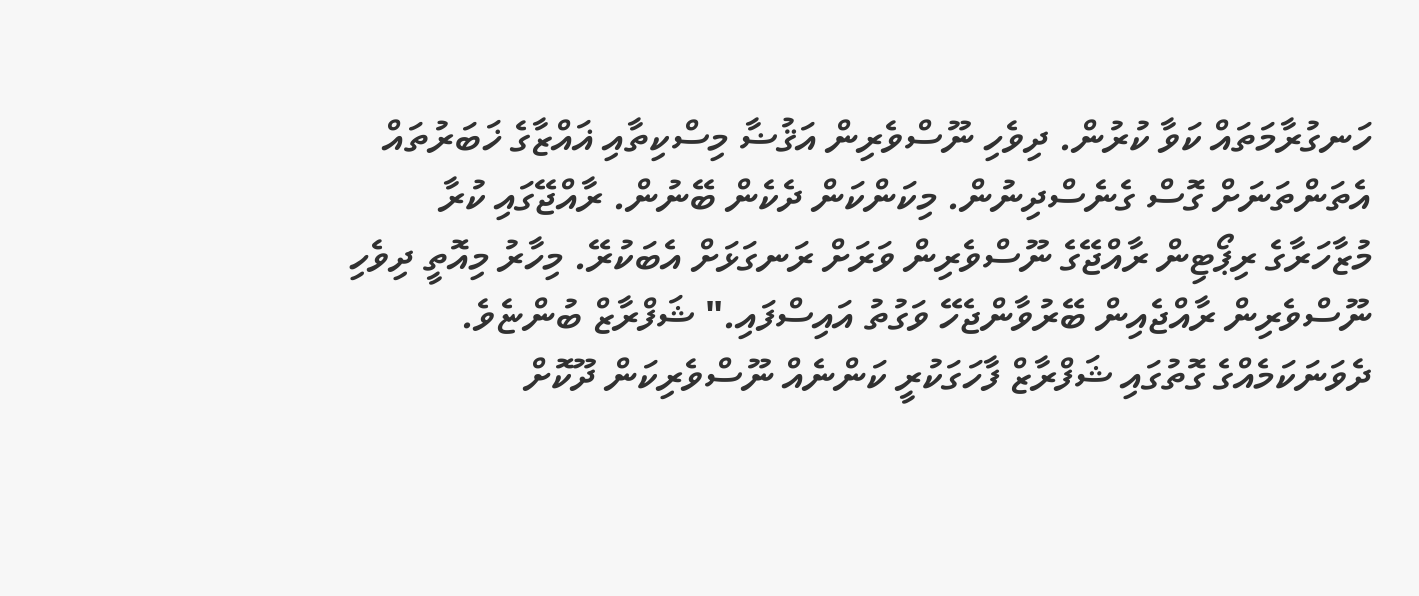ހަނގުރާމަތައް ކަވާ ކުރުން. ދިވެހި ނޫސްވެރިން އަޤުޟާ މިސްކިތާއި ޣައްޒާގެ ޚަބަރުތައް އެތަންތަނަށް ގޮސް ގެނެސްދިނުން. މިކަންކަން ދެކެން ބޭނުން. ރާއްޖޭގައި ކުރާ މުޒާހަރާގެ ރިޕޯޓިން ރާއްޖޭގެ ނޫސްވެރިން ވަރަށް ރަނގަޅަށް އެބަކުރޭ. މިހާރު މިއޮތީ ދިވެހި ނޫސްވެރިން ރާއްޖެއިން ބޭރުވާންޖެހޭ ވަގުތު އައިސްފައި." ޝަފްރާޒް ބުންޏެވެ.
ދެވަނަކަމެއްގެ ގޮތުގައި ޝަފްރާޒް ފާހަގަކުރީ ކަންނެއް ނޫސްވެރިކަން ދޫކޮށް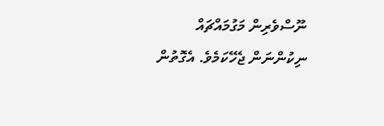ނޫސްވެރިން މަގުމައްޗައް ނިކުންނަން ޖެހޭކަމެވެ. އެގޮތުން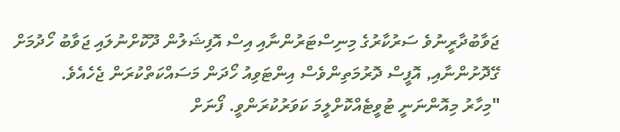ޖަވާބުދާރީނުވެ ސަރުކާރުގެ މިނިސްޓަރުންނާއި އިސް އޮފިޝަލުން ދޫކޮށްނުލައި ޖަވާބު ހޯދުމަށް ގޭދޮށުންނާއި, އޮފީސް ދޮރުމަތިންވެސް އިންޓަވިއު ހޯދަން މަސައްކަތްކުރަން ޖެހެއެވެ.
"މިހާރު މިއޮންނަނީ ޓުވީޓެއްކޮށްލީމަ ކަވަރުކުރަންވީ. ފޯނަށް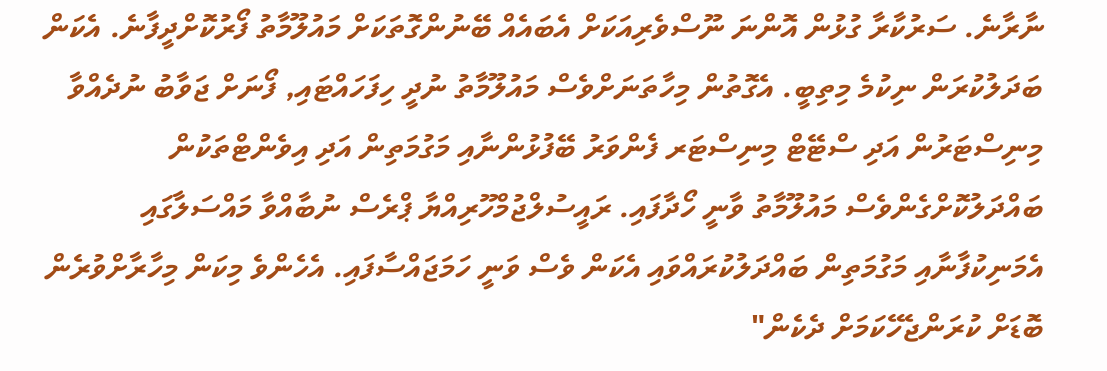ނާރާނެ. ސަރުކާރާ ގުޅުން އޮންނަ ނޫސްވެރިއަކަށް އެބައެއް ބޭނުންގޮތަކަށް މައުލޫމާތު ފޯރުކޮށްދީފާނެ. އެކަން ބަދަލުކުރަން ނިކުމެ މިތިބީ. އެގޮތުން މިހާތަނަށްވެސް މައުލޫމާތު ނުދީ ހިފަހައްޓައި, ފޯނަށް ޖަވާބު ނުދެއްވާ މިނިސްޓަރުން އަދި ސްޓޭޓް މިނިސްޓަރ ފެންވަރު ބޭފުޅުންނާއި މަގުމަތިން އަދި އިވެންޓްތަކުން ބައްދަލުކޮށްގެންވެސް މައުލޫމާތު ވާނީ ހޯދާފައި. ރައީސުލްޖުމްހޫރިއްޔާ ޕްރެސް ނުބާއްވާ މައްސަލާގައި އެމަނިކުފާނާއި މަގުމަތިން ބައްދަލުކުރައްވައި އެކަން ވެސް ވަނީ ހަމަޖައްސާފައި. އެހެންވެ މިކަން މިހާރާށްވުރެން ބޮޑަށް ކުރަންޖެހޭކަމަށް ދެކެން"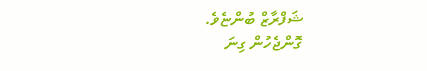ޝަފްރާޒް ބުންޏެވެ.
ގޮންޖެހުން ގިނަ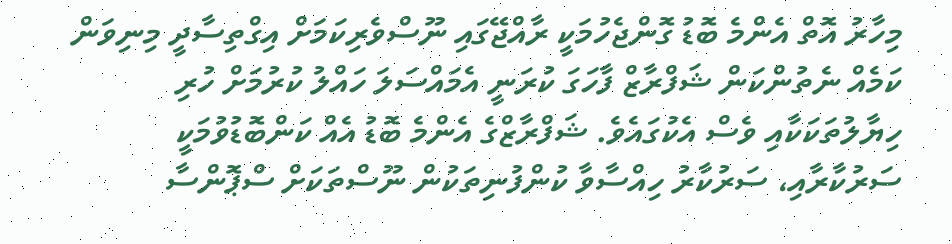މިހާރު އޮތް އެންމެ ބޮޑު ގޮންޖެހުމަކީ ރާއްޖޭގައި ނޫސްވެރިކަމަށް އިގްތިސާދީ މިނިވަން ކަމެއް ނެތުންކަން ޝަފްރާޒް ފާހަގަ ކުރަނީ އެމައްސަލަ ހައްލު ކުރުމަށް ހުރި ހިޔާލުތަކަކާއި ވެސް އެކުގައެވެ. ޝަފްރާޒްގެ އެންމެ ބޮޑު އެއް ކަންބޮޑުވުމަކީ ސަރުކާރާއި، ސަރުކާރު ހިއްސާވާ ކުންފުނިތަކުން ނޫސްތަކަށް ސްޕޮންސާ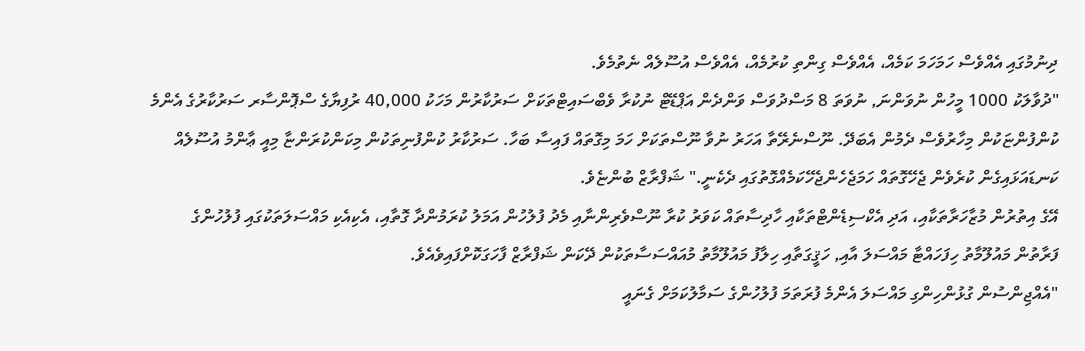ދިނުމުގައި އެއްވެސް ހަމަހަމަ ކަމެއް، އެއްވެސް ގިންތި ކުރުމެއް، އެއްވެސް އުސޫލެއް ނެތުމެވެ.
"ދުވާލަކު 1000 މީހުން ނުވަންނަ, ނުވަތަ 8 މަސްދުވަސް ވަންދެން އަޕްޑޭޓް ނުކުރާ ވެބްސައިޓްތަކަށް ސަރުކާރުން މަހަކު 40,000 ރުފިޔާގެ ސްޕޮންސާރ ސަރުކާރުގެ އެންމެ ކުންފުންޏަކުން މިހާރުވެސް ދެމުން އެބަދޭ. ނޫސްނެރޭތާ އަހަރު ނުވާ ނޫސްތަކަށް ހަމަ މިގޮތައް ފައިސާ ބަހާ. ސަރުކާރު ކުންފުނިތަކުން މިކަންކުރަންޏާ މިއީ ޢާންމު އުސޫލެއް ކަނޑައަޅައިގެން ކުރެވެން ޖެހޭގޮތައް ހަމަޖެހެންޖެހޭކަމެއްގޮތުގައި ދެކެނީ." ޝަފްރާޒް ބުންޏެވެ.
އޭގެ އިތުރުން މުޒާހަރާތަކާއި، އަދި އެކްސިޑެންޓްތަކާއި ހާދިސާތައް ކަވަރު ކުރާ ނޫސްވެރިންނާއި މެދު ފުލުހުން އަމަލު ކުރަމުންދާ ގޮތާއި، އެކިއެކި މައްސަލަތަކުގައި ފުލުހުންގެ ފަރާތުން މައުލޫމާތު ހިފަހައްޓާ މައްސަލަ އާއި, ހަޤީގަތާއި ހިލާފު މައުލޫމާތު މުއައްސަސާތަކުން ދޭކަން ޝަފްރާޒް ފާހަގަކޮށްފައިވެއެވެ.
"އެއްޖިންސުން ގުޅުންހިންގި މައްސަލަ އެންމެ ފުރަތަމަ ފުލުހުންގެ ސަމާލުކަމަށް ގެނައީ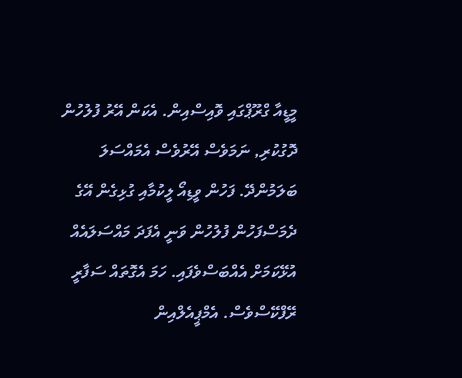މީޑީއާ ގްރޫޕްގައި ވޮއިސްއިން. އެކަން އޭރު ފުލުހުން ދޮގުކުރި, ނަމަވެސް އޭރުވެސް އެމައްސަލަ ބަލަމުންދޭ. ފަހުން ވީޑިއޯ ލީކުމާއި ގުޅިގެން އޭގެ ދެމަސްފަހުން ފުލުހުން ވަނީ އެފަދަ މައްސަލައެއް އުޅޭކަމަށް އެއްބަސްވެފައި. ހަމަ އެގޮތައް ސަފާރީ ރޭފްކޭސްވެސް. އެމްޕީއެލްއިން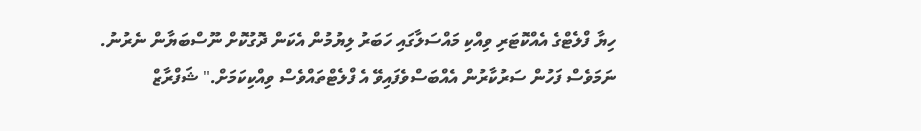ހިޔާ ފްލެޓްގެ އެއްކޮޓަރި ވިއްކި މައްސަލާގައި ހަބަރު ލިޔުމުން އެކަން ދޮގުކޮށް ނޫސްބަޔާން ނެރުނު. ނަމަވެސް ފަހުން ސަރުކާރުން އެއްބަސްވެފައިވޭ އެ ފްލެޓްތައްވެސް ވިއްކިކަމަށް." ޝަފްރާޒް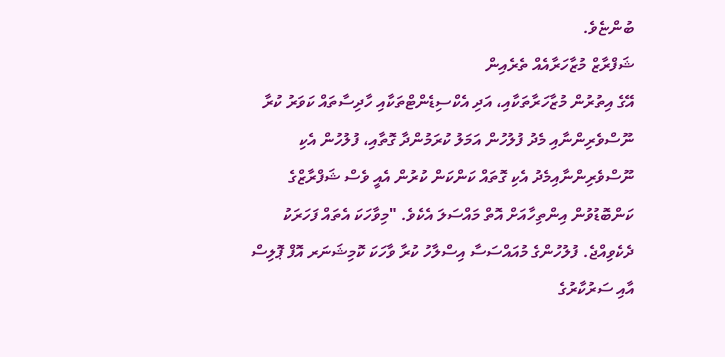ބުންޏެވެ.
ޝަފްރާޒް މުޒާހަރާއެއް ތެރެއިން
އޭގެ އިތުރުން މުޒާހަރާތަކާއި، އަދި އެކްސިޑެންޓްތަކާއި ހާދިސާތައް ކަވަރު ކުރާ ނޫސްވެރިންނާއި މެދު ފުލުހުން އަމަލު ކުރަމުންދާ ގޮތާއި، ފުލުހުން އެކި ނޫސްވެރިންނާއިމެދު އެކި ގޮތައް ކަންކަން ކުރުން އެއީ ވެސް ޝަފްރާޒްގެ ކަންބޮޑުވުން އިންތިހާއަށް އޮތް މައްސަލަ އެކެވެ. "މިވާހަކަ އެތައް ފަހަރަކު ދެކެވިއްޖެ. ފުލުހުންގެ މުއައްސަސާ އިސްލާހު ކުރާ ވާހަކަ ކޮމިޝަނަރ އޮފް ޕޮލިސް އާއި ސަރުކާރުގެ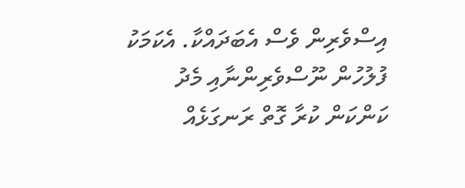އިސްވެރިން ވެސް އެބަދައްކާ. އެކަމަކު ފުލުހުން ނޫސްވެރިންނާއި މެދު ކަންކަން ކުރާ ގޮތް ރަނގަޅެއް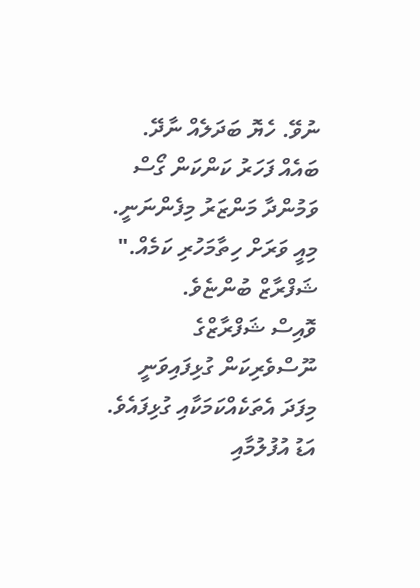ނުވޭ. ހެޔޮ ބަދަލެއް ނާދޭ. ބައެއް ފަހަރު ކަންކަން ގޯސް ވަމުންދާ މަންޒަރު މިފެންނަނީ. މިއީ ވަރަށް ހިތާމަހުރި ކަމެއް." ޝަފްރާޒް ބުންޏެވެ.
ވޮއިސް ޝަފްރާޒްގެ ނޫސްވެރިކަން ގުޅިފައިވަނީ މިފަދަ އެތަކެއްކަމަކާއި ގުޅިފައެވެ. އަޑު އުފުލުމާއި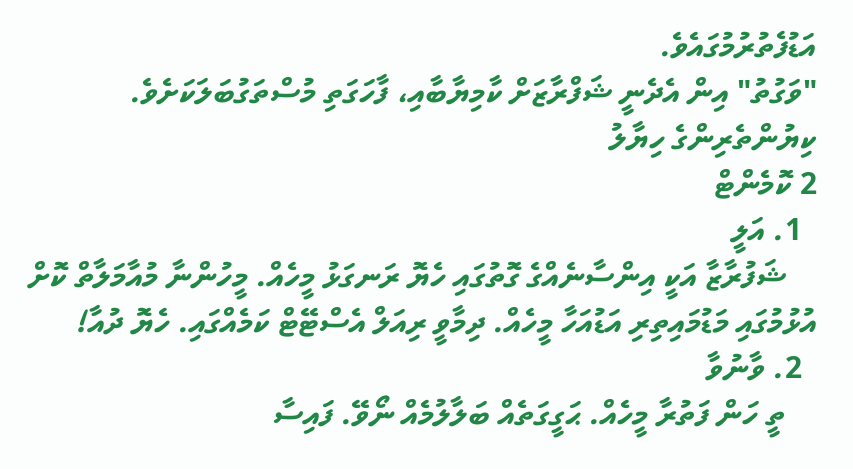އަޑުފެތުރުމުގައެވެ.
"ވަގުތު" އިން އެދެނީ ޝަފްރާޒަށް ކާމިޔާބާއި، ފާހަގަތި މުސްތަގުބަލަކަށެވެ.
ކިޔުންތެރިންގެ ހިޔާލު
2 ކޮމެންޓް
  1. އަލީ
    ޝަފުރާޒާ އަކީ އިންސާނެއްގެ ގޮތުގައި ހެޔޮ ރަނގަޅު މީހެއް. މީހުންނާ މުއާމަލާތް ކޮށް އުޅުމުގައި މަޑުމައިތިރި އަޑުއަހާ މީހެއް. ދިމާވީ ރިއަލް އެސްޓޭޓް ކަމެއްގައި. ހެޔޮ ދުއާ!
  2. ވާނުވާ
    ތީ ހަން ފަތުރާ މީހެއް. ޙަގީގަތެއް ބަލާލުމެއް ނޯވޭ. ފައިސާ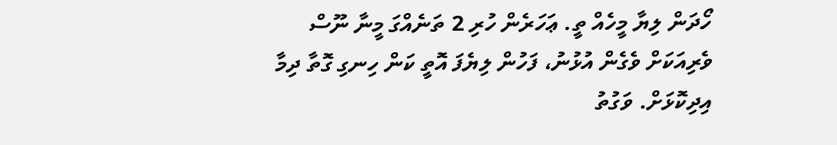ހޯދަން ލިޔާ މީހެއް ތީ. ޢަހަރެން ހުރި 2 ތަނެއްގަ މީނާ ނޫސް ވެރިއަކަށް ވެގެން އުޅުނު، ފަހުން ލިޔެފަ އޮތީ ކަން ހިނގި ގޮތާ ދިމާ އިދިކޮޅަށް. ވަގުތު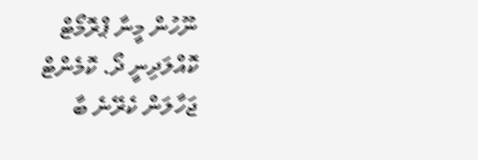ނޫހުން މީނާ ޕްރޮމޯޓް ކޮއްލަދިނީ ދޯ. ކޮމެންޓް ޖަހާލަން ކެރޭނެ ބާ